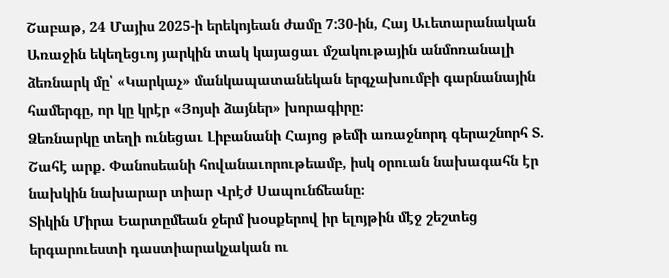Շաբաթ, 24 Մայիս 2025-ի երեկոյեան ժամը 7:30-ին, Հայ Աւետարանական Առաջին եկեղեցւոյ յարկին տակ կայացաւ մշակութային անմոռանալի ձեռնարկ մը՝ «Կարկաչ» մանկապատանեկան երգչախումբի գարնանային համերգը, որ կը կրէր «Յոյսի ձայներ» խորագիրը։
Ձեռնարկը տեղի ունեցաւ Լիբանանի Հայոց թեմի առաջնորդ գերաշնորհ Տ. Շահէ արք. Փանոսեանի հովանաւորութեամբ, իսկ օրուան նախագահն էր նախկին նախարար տիար Վրէժ Սապունճեանը։
Տիկին Միրա Եարտըմեան ջերմ խօսքերով իր ելոյթին մէջ շեշտեց երգարուեստի դաստիարակչական ու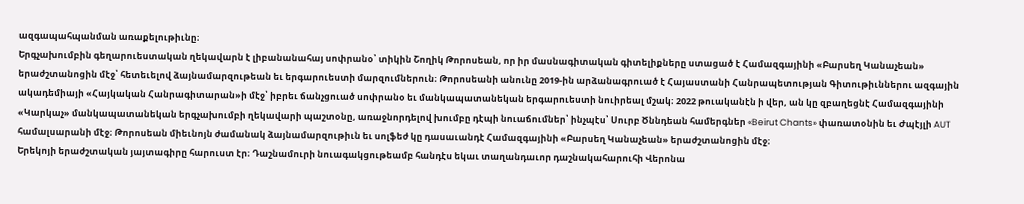ազգապահպանման առաքելութիւնը։
Երգչախումբին գեղարուեստական ղեկավարն է լիբանանահայ սոփրանօ՝ տիկին Շողիկ Թորոսեան, որ իր մասնագիտական գիտելիքները ստացած է Համազգայինի «Բարսեղ Կանաչեան» երաժշտանոցին մէջ՝ հետեւելով ձայնամարզութեան եւ երգարուեստի մարզումներուն։ Թորոսեանի անունը 2019-ին արձանագրուած է Հայաստանի Հանրապետության Գիտութիւններու ազգային ակադեմիայի «Հայկական Հանրագիտարան»ի մէջ՝ իբրեւ ճանչցուած սոփրանօ եւ մանկապատանեկան երգարուեստի նուիրեալ մշակ։ 2022 թուականէն ի վեր, ան կը զբաղեցնէ Համազգայինի «Կարկաչ» մանկապատանեկան երգչախումբի ղեկավարի պաշտօնը, առաջնորդելով խումբը դէպի նուաճումներ՝ ինչպէս՝ Սուրբ Ծննդեան համերգներ «Beirut Chants» փառատօնին եւ Ժպէյլի AUT համալսարանի մէջ։ Թորոսեան միեւնոյն ժամանակ ձայնամարզութիւն եւ սոլֆեժ կը դասաւանդէ Համազգայինի «Բարսեղ Կանաչեան» երաժշտանոցին մէջ։
Երեկոյի երաժշտական յայտագիրը հարուստ էր։ Դաշնամուրի նուագակցութեամբ հանդէս եկաւ տաղանդաւոր դաշնակահարուհի Վերոնա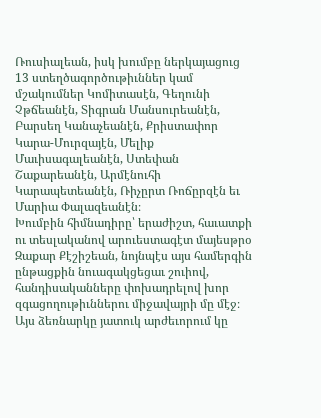Ռուսիալեան, իսկ խումբը ներկայացուց 13 ստեղծագործութիւններ կամ մշակումներ Կոմիտասէն, Գեղունի Չթճեանէն, Տիգրան Մանսուրեանէն, Բարսեղ Կանաչեանէն, Քրիստափոր Կարա-Մուրզայէն, Մելիք Մաւիսագալեանէն, Ստեփան Շաքարեանէն, Արմէնուհի Կարապետեանէն, Ռիչըրտ Ռոճըրզէն եւ Մարիա Փալազեանէն։
Խումբին հիմնադիրը՝ երաժիշտ, հաւատքի ու տեսլականով արուեստագէտ մայեսթրօ Զաքար Քէշիշեան, նոյնպէս այս համերգին ընթացքին նուագակցեցաւ շուիով, հանդիսականները փոխադրելով խոր զգացողութիւններու միջավայրի մը մէջ։
Այս ձեռնարկը յատուկ արժեւորում կը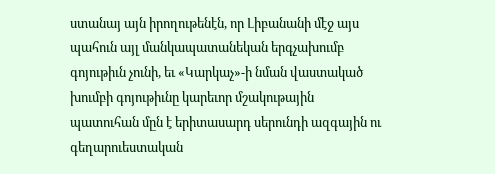ստանայ այն իրողութենէն, որ Լիբանանի մէջ այս պահուն այլ մանկապատանեկան երգչախումբ գոյութիւն չունի, եւ «Կարկաչ»-ի նման վաստակած խումբի գոյութիւնը կարեւոր մշակութային պատուհան մըն է երիտասարդ սերունդի ազգային ու գեղարուեստական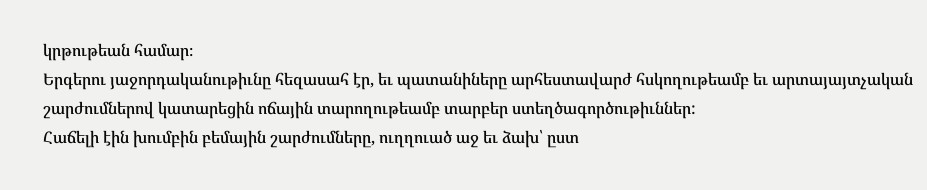կրթութեան համար։
Երգերու յաջորդականութիւնը հեզասահ էր, եւ պատանիները արհեստավարժ հսկողութեամբ եւ արտայայտչական շարժումներով կատարեցին ոճային տարողութեամբ տարբեր ստեղծագործութիւններ:
Հաճելի էին խումբին բեմային շարժումները, ուղղուած աջ եւ ձախ՝ ըստ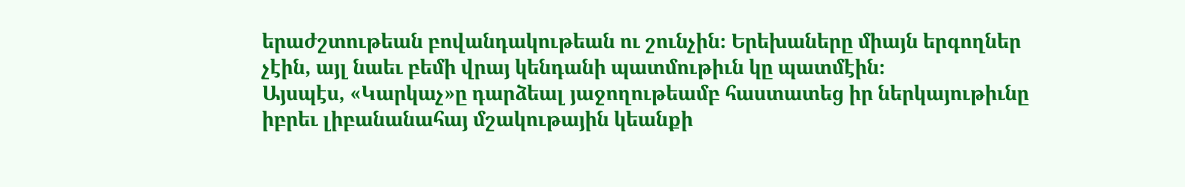երաժշտութեան բովանդակութեան ու շունչին։ Երեխաները միայն երգողներ չէին, այլ նաեւ բեմի վրայ կենդանի պատմութիւն կը պատմէին։
Այսպէս, «Կարկաչ»ը դարձեալ յաջողութեամբ հաստատեց իր ներկայութիւնը իբրեւ լիբանանահայ մշակութային կեանքի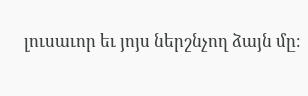լուսաւոր եւ յոյս ներշնչող ձայն մը։